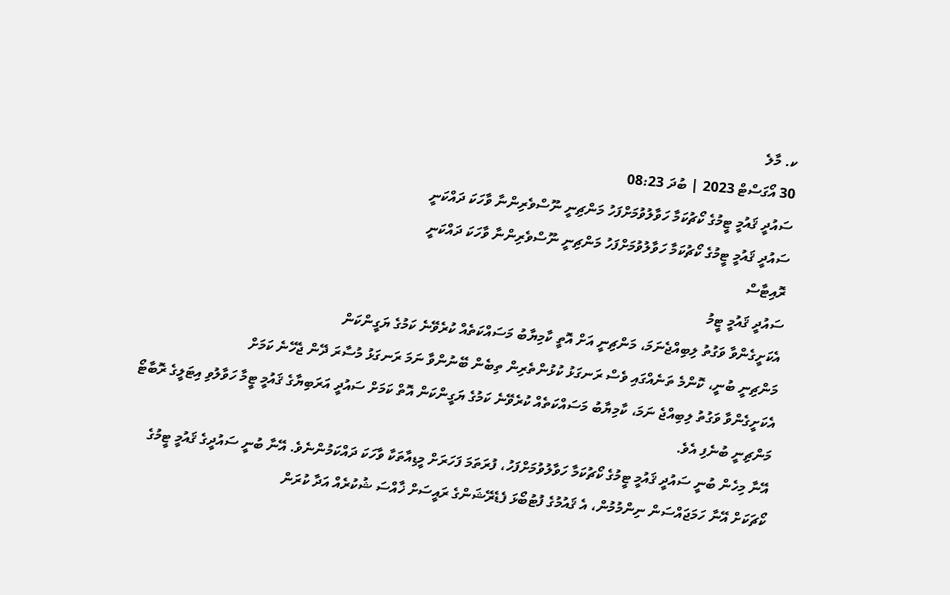ކ. މާލެ
30 އޯގަސްޓް 2023 | ބުދަ 08:23
ސައުދީ ޤައުމީ ޓީމުގެ ކޯޗުކަމާ ހަވާލުވުމަށްފަހު މަންޗިނީ ނޫސްވެރިންނާ ވާހަކަ ދައްކަނީ
ސައުދީ ޤައުމީ ޓީމުގެ ކޯޗުކަމާ ހަވާލުވުމަށްފަހު މަންޗިނީ ނޫސްވެރިންނާ ވާހަކަ ދައްކަނީ
ރޮއިޓާސް
ސައުދީ ޤައުމީ ޓީމު
އެކަށީގެންވާ ވަގުތު ލިބިއްޖެނަމަ، މަންޗިނީ އަށް އޮތީ ކާމިޔާބު މަސައްކަތެއް ކުރެވޭނެ ކަމުގެ ޔަގީންކަން
މަންޗިނީ ބުނީ، ކޮންމެ ތަނެއްގައި ވެސް ރަނގަޅު ކުޅުންތެރިން ތިބެން ބޭނުންވާ ނަމަ ރަނގަޅު މުސާރަ ދޭން ޖެހޭނެ ކަމަށް
އެކަށީގެންވާ ވަގުތު ލިބިއްޖެ ނަމަ، ކާމިޔާބު މަސައްކަތެއް ކުރެވޭނެ ކަމުގެ ޔަގީންކަން އޮތް ކަމަށް ސައުދީ އަރަބިޔާގެ ޤައުމީ ޓީމާ ހަވާލުވި އިޓަލީގެ ރޮބާޓޯ މަންޗިނީ ބުނެފި އެވެ.
އޭނާ މިހެން ބުނީ ސައުދީ ޤައުމީ ޓީމުގެ ކޯޗުކަމާ ހަވާލުވުމަށްފަހު، ފުރަތަމަ ފަހަރަށް މީޑިއާތަކާ ވާހަކަ ދައްކަމުންނެވެ. އޭނާ ބުނީ ސައުދީގެ ޤައުމީ ޓީމުގެ ކޯޗަކަށް އޭނާ ހަމަޖައްސަން ނިންމުމުން، އެ ޤައުމުގެ ފުޓުބޯޅަ ފެޑެރޭޝަންގެ ރައީސަށް ޚާއްސަ ޝުކުރެއް އަދާ ކުރަން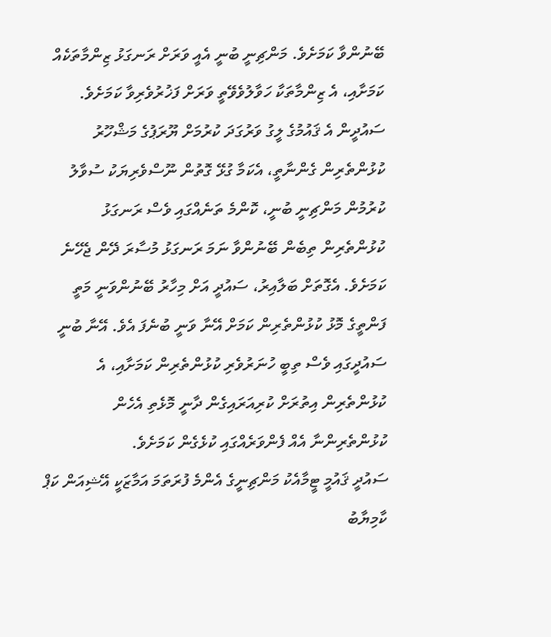ބޭނުންވާ ކަމަށެވެ. މަންޗިނީ ބުނީ އެއީ ވަރަށް ރަނގަޅު ޒިންމާތަކެއް ކަމަށާއި، އެ ޒިންމާތަކާ ހަވާލުވެވޭތީ ވަރަށް ފަޚުރުވެރިވާ ކަމަށެވެ.
ސައުދީން އެ ޤައުމުގެ ލީގު ވަރުގަދަ ކުރުމަށް ޔޫރަޕުގެ މަޝްހޫރު ކުޅުންތެރިން ގެންނާތީ، އެކަމާ ގުޅޭ ގޮތުން ނޫސްވެރިޔަކު ސުވާލު ކުރުމުން މަންޗިނީ ބުނީ، ކޮންމެ ތަނެއްގައި ވެސް ރަނގަޅު ކުޅުންތެރިން ތިބެން ބޭނުންވާ ނަމަ ރަނގަޅު މުސާރަ ދޭން ޖެހޭނެ ކަމަށެވެ. އެގޮތަށް ބަލާއިރު، ސައުދީ އަށް މިހާރު ބޭނުންވަނީ މަތީ ފަންތީގެ މޮޅު ކުޅުންތެރިން ކަމަށް އޭނާ ވަނީ ބުނެފަ އެވެ. އޭނާ ބުނީ ސައުދީގައި ވެސް ތިބީ ހުނަރުވެރި ކުޅުންތެރިން ކަމަށާއި، އެ ކުޅުންތެރިން އިތުރަށް ކުރިއަރައިގެން ދާނީ މޮޅެތި އެހެން ކުޅުންތެރިންނާ އެއް ފެންވަރެއްގައި ކުޅެގެން ކަމަށެވެ.
ސައުދީ ޤައުމީ ޓީމާއެކު މަންޗިނީގެ އެންމެ ފުރަތަމަ އަމާޒަކީ އޭޝިއަން ކަޕް ކާމިޔާބު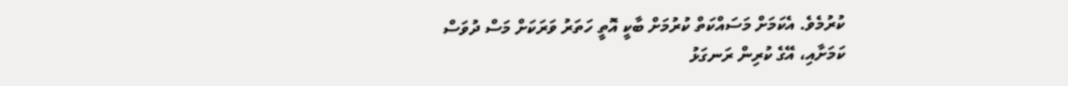ކުރުމެވެ. އެކަމަށް މަސައްކަތް ކުރުމަށް ބާކީ އޮތީ ހަތަރު ވަރަކަށް މަސް ދުވަސް ކަމަށާއި، އޭގެ ކުރިން ރަނގަޅު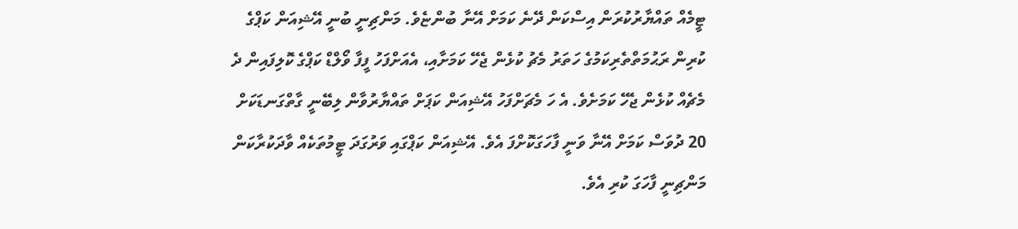ޓީމެއް ތައްޔާރުކުރަން އިސްކަން ދޭނެ ކަމަށް އޭނާ ބުންޏެވެ. މަންޗިނީ ބުނީ އޭޝިއަން ކަޕްގެ ކުރިން ރަޙުމަތްތެރިކަމުގެ ހަތަރު މެޗު ކުޅެން ޖެހޭ ކަމަށާއި، އެއަށްފަހު ފީފާ ވޯލްޑް ކަޕްގެ ކޮލިފައިން ދެ މެޗެއް ކުޅެން ޖެހޭ ކަމަށެވެ. އެ ހަ މެޗަށްފަހު އޭޝިއަން ކަޕަށް ތައްޔާރުވާން ލިބޭނީ ގާތްގަނޑަކަށް 20 ދުވަސް ކަމަށް އޭނާ ވަނީ ފާހަގަކޮށްފަ އެވެ. އޭޝިއަން ކަޕްގައި ވަރުގަދަ ޓީމުތަކެއް ވާދަކުރާކަން މަންޗިނީ ފާހަގަ ކުރި އެވެ.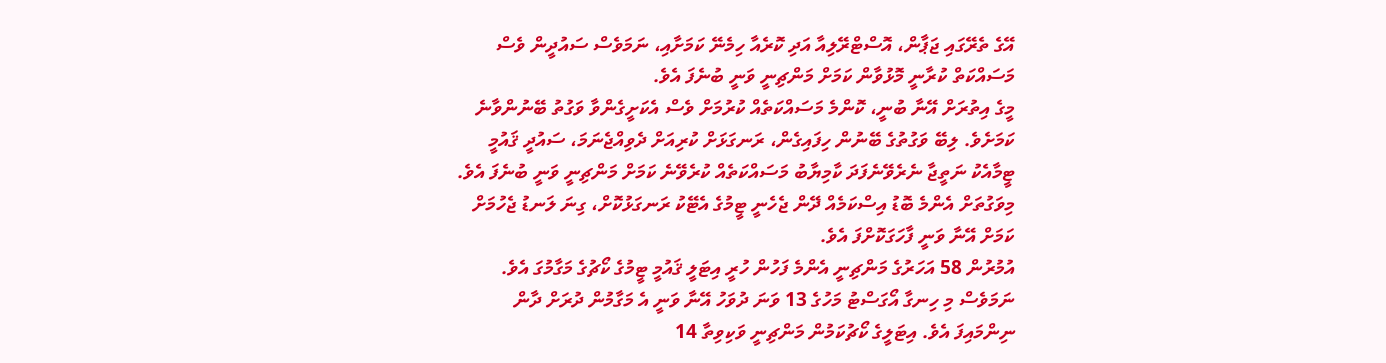އޭގެ ތެރޭގައި ޖަޕާން، އޮސްޓްރޭލިއާ އަދި ކޮރެއާ ހިމެނޭ ކަމަށާއި، ނަމަވެސް ސައުދީން ވެސް މަސައްކަތް ކުރާނީ މޮޅުވާން ކަމަށް މަންޗިނީ ވަނީ ބުނެފަ އެވެ.
މީގެ އިތުރަށް އޭނާ ބުނީ، ކޮންމެ މަސައްކަތެއް ކުރުމަށް ވެސް އެކަށީގެންވާ ވަގުތު ބޭނުންވާނެ ކަމަށެވެ. ލިބޭ ވަގުތުގެ ބޭނުން ހިފައިގެން، ރަނގަޅަށް ކުރިއަށް ދެވިއްޖެނަމަ، ސައުދީ ޤައުމީ ޓީމާއެކު ނަތީޖާ ނެރެވޭނެފަދަ ކާމިޔާބު މަސައްކަތެއް ކުރެވޭނެ ކަމަށް މަންޗިނީ ވަނީ ބުނެފަ އެވެ. މިވަގުތަށް އެންމެ ބޮޑު އިސްކަމެއް ދޭން ޖެހެނީ ޓީމުގެ އެޓޭކު ރަނގަޅުކޮށް، ގިނަ ލަނޑު ޖެހުމަށް ކަމަށް އޭނާ ވަނީ ފާހަގަކޮށްފަ އެވެ.
އުމުރުން 58 އަހަރުގެ މަންޗިނީ އެންމެ ފަހުން ހުރީ އިޓަލީ ޤައުމީ ޓީމުގެ ކޯޗުގެ މަގާމުގަ އެވެ. ނަމަވެސް މި ހިނގާ އޯގަސްޓު މަހުގެ 13 ވަނަ ދުވަހު އޭނާ ވަނީ އެ މަގާމުން ދުރަށް ދާން ނިންމައިފަ އެވެ. އިޓަލީގެ ކޯޗުކަމުން މަންޗިނީ ވަކިވިތާ 14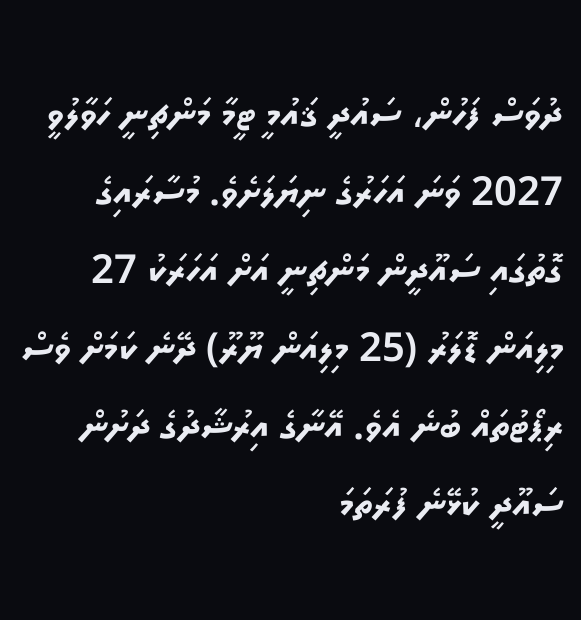ދުވަސް ފަހުން، ސައުދީ ޤައުމީ ޓީމާ މަންޗިނީ ހަވާލުވީ 2027 ވަނަ އަހަރުގެ ނިޔަލަށެވެ. މުސާރައިގެ ގޮތުގައި ސައޫދީން މަންޗިނީ އަށް އަހަރަކު 27 މިލިއަން ޑޮލަރު (25 މިލިއަން ޔޫރޫ) ދޭނެ ކަމަށް ވެސް ރިޕޯޓުތައް ބުނެ އެވެ. އޭނާގެ އިރުޝާދުގެ ދަށުން ސައޫދީ ކުޅޭނެ ފުރަތަމަ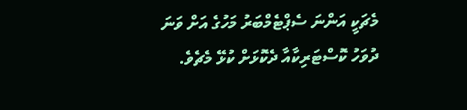މެޗަކީ އަންނަ ސެޕްޓެމްބަރު މަހުގެ އަށް ވަނަ ދުވަހު ކޮސްޓަރިކާއާ ދެކޮޅަށް ކުޅޭ މެޗެވެ.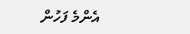އެންމެ ފަހުން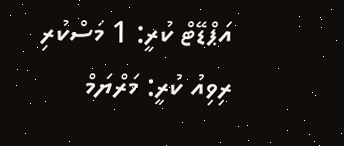އަޕްޑޭޓް ކުރީ: 1 މަސްކުރި
ރިވިއު ކުރީ: މަރްޔަމް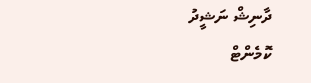ދާނިޝް ނަޝީދު
ކޮމެންޓް